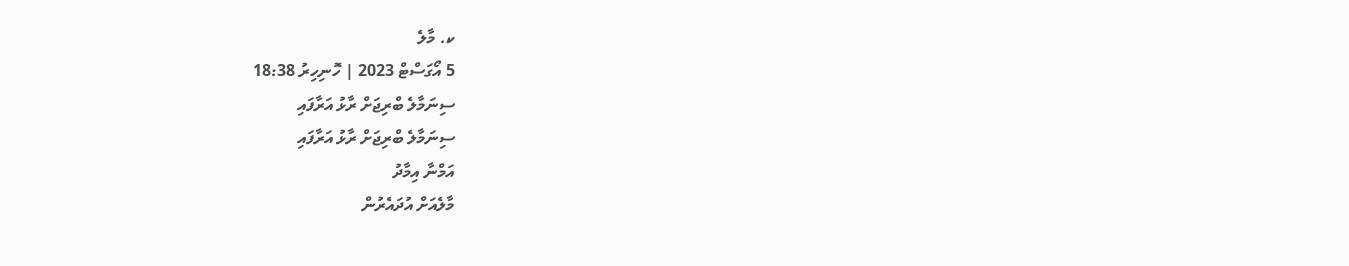ކ. މާލެ
5 އޯގަސްޓް 2023 | ހޮނިހިރު 18:38
ސިނަމާލެ ބްރިޖަށް ރާޅު އަރާފައި
ސިނަމާލެ ބްރިޖަށް ރާޅު އަރާފައި
އަމްނާ އިމާދު
މާލެއަށް އުދައެރުން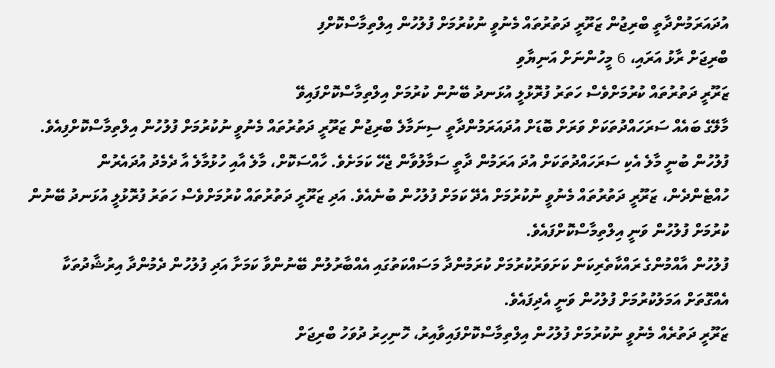އުދައަރަމުންދާތީ ބްރިޖުން ޒަރޫރީ ދަތުރުތައް މެނުވީ ނުކުރުމަށް ފުލުހުން އިލްތިމާސްކޮށްފި
ބްރިޖަށް ރާޅު އަރައި، 6 މީހުންނަށް އަނިޔާވި
ޒަރޫރީ ދަތުރުތައް ކުރުމަށްވެސް ހަތަރު ފުރޮޅުލީ އުޅަނދު ބޭނުން ކުރުމަށް އިލްތިމާސްކޮށްފައިވޭ
މާލޭގެ ބައެއް ސަރަހައްދުތަކަށް ވަރަށް ބޮޑަށް އުދައަރަމުންދާތީ ސިނަމާލެ ބްރިޖުން ޒަރޫރީ ދަތުރުތައް މެނުވީ ނުކުރުމަށް ފުލުހުން އިލްތިމާސްކޮށްފިއެވެ.
ފުލުހުން ބުނީ މާލެ އެކި ސަރަހައްދުތަކަށް އުދަ އަރަމުން ދާތީ ސަމާލުވާން ޖެހޭ ކަމަށެވެ. ހާއްސަކޮށް، މާލެ އާއި ހުޅުމާލެ އާ ދެމެދު އުދައެރުން ހުއްޓެންދެން، ޒަރޫރީ ދަތުރުތައް މެނުވީ ނުކުރުމަށް އެދޭ ކަމަށް ފުލުހުން ބުނެއެވެ. އަދި ޒަރޫރީ ދަތުރުތައް ކުރުމަށްވެސް ހަތަރު ފުރޮޅުލީ އުޅަނދު ބޭނުން ކުރުމަށް ފުލުހުން ވަނީ އިލްތިމާސްކޮށްފައެވެ.
ފުލުހުން އާއްމުންގެ ރައްކާތެރިކަން ކަށަވަރުކުރުމަށް ކުރަމުންދާ މަސައްކަތުގައި އެއްބާރުލުން ބޭނުންވާ ކަމަށާ އަދި ފުލުހުން ދެމުންދާ އިރުޝާދުތަކާ އެއްގޮތަށް އަމަލުކުރުމަށް ފުލުހުން ވަނީ އެދިފައެވެ.
ޒަރޫރީ ދަތުރެއް މެނުވީ ނުކުރުމަށް ފުލުހުން އިލްތިމާސްކޮށްފައިވާއިރު، ހޮނިހިރު ދުވަހު ބްރިޖަށް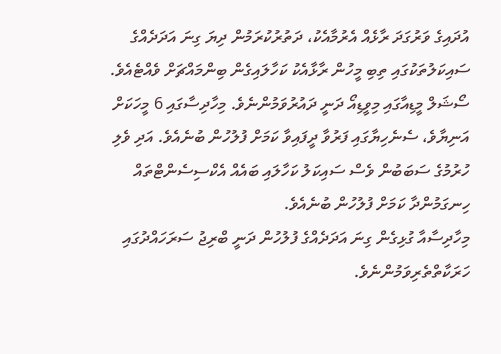އުދައިގެ ވަރުގަދަ ރާޅެއް އެރުމާއެކު، ދަތުރުކުރަމުން ދިޔަ ގިނަ އަދަދެއްގެ ސައިކަލުތަކުގައި ތިބި މީހުން ރާޅާއެކު ކަހާލައިގެން ބިންމައްޗަށް ވެއްޓެއެވެ. ސޯޝަލް މީޑިއާގައި މިވީޑިއޯ ދަނީ ދައުރުވަމުންނެވެ. މިހާދިސާގައި 6 މީހަކަށް އަނިޔާވެ، ސެނެހިޔާގައި ފަރުވާ ދީފައިވާ ކަމަށް ފުލުހުން ބުނެއެވެ. އަދި ވެލި ހުރުމުގެ ސަބަބުން ވެސް ސައިކަލު ކަހާލައި ބައެއް އެކްސިސެންޓްތައް ހިނގަމުންދާ ކަމަށް ފުލުހުން ބުނެއެވެ.
މިހާދިސާއާ ގުޅިގެން ގިނަ އަދަދެއްގެ ފުލުހުން ދަނީ ބްރިޖު ސަރަހައްދުގައި ހަރަކާތްތެރިވަމުންނެވެ.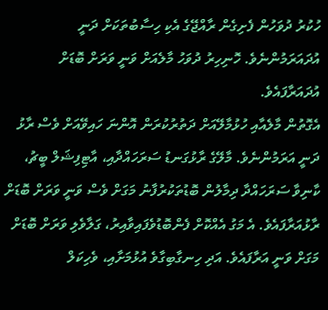ހުކުރު ދުވަހުން ފެށިގެން ރާއްޖޭގެ އެކި ހިސާބުތަކަށް ދަނީ އުދައަރަމުންނެވެ. ހޮނިހިރު ދުވަހު މާލެއަށް ވަނީ ވަރަށް ބޮޑަށް އުދައަރާފައެވެ.
އެގޮތުން މާލެއާއި ހުޅުމާލޭއަށް ދަތުރުކުރަން އޮންނަ ހައިވޭއަށް ވެސް ރާޅު ދަނީ އަރަމުންނެވެ. މާލޭގެ ރާޅުގަނޑު ސަރަހައްދާއި، އާޓިފިޝަލް ބީޗު، ކާނިވާ ސަރަހައްދާ ދިމާލުން ބޮޑުތަކުރުފާނު މަގަށް ވެސް ވަނީ ވަރަށް ބޮޑަށް ރާޅުއަރާފައެވެ. އެ މަގު އެއްކޮށް ފެންބޮޑުވެފައިވާއިރު، ގަލާވެލި ވަރަށް ބޮޑަށް މަގަށް ވަނީ އަރާފައެވެ. އަދި ހިނގާބިގާވެ އުޅުމަށާއި، ވެހިކަލް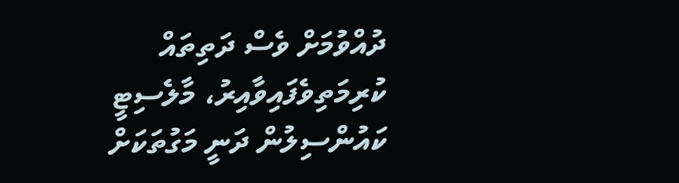ދުއްވުމަށް ވެސް ދަތިތައް ކުރިމަތިވެފައިވާއިރު، މާލެސިޓީ ކައުންސިލުން ދަނީ މަގުތަކަށް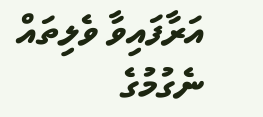އަރާފައިވާ ވެލިތައް ނެގުމުގެ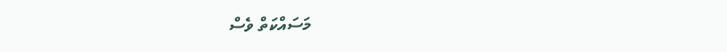މަސައްކަތް ވެސް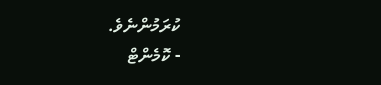ކުރަމުންނެވެ.
- ކޮމެންޓް